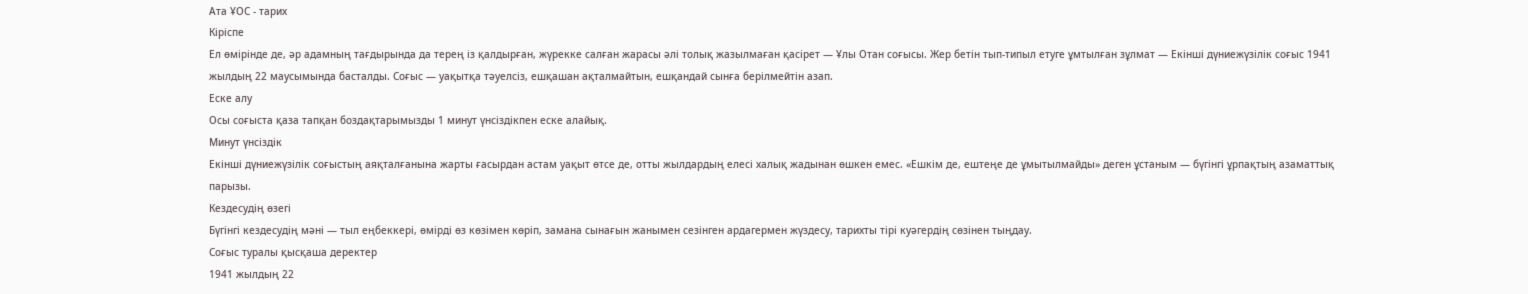Ата ҰОС - тарих
Кіріспе
Ел өмірінде де, әр адамның тағдырында да терең із қалдырған, жүрекке салған жарасы әлі толық жазылмаған қасірет — Ұлы Отан соғысы. Жер бетін тып-типыл етуге ұмтылған зұлмат — Екінші дүниежүзілік соғыс 1941 жылдың 22 маусымында басталды. Соғыс — уақытқа тәуелсіз, ешқашан ақталмайтын, ешқандай сынға берілмейтін азап.
Еске алу
Осы соғыста қаза тапқан боздақтарымызды 1 минут үнсіздікпен еске алайық.
Минут үнсіздік
Екінші дүниежүзілік соғыстың аяқталғанына жарты ғасырдан астам уақыт өтсе де, отты жылдардың елесі халық жадынан өшкен емес. «Ешкім де, ештеңе де ұмытылмайды» деген ұстаным — бүгінгі ұрпақтың азаматтық парызы.
Кездесудің өзегі
Бүгінгі кездесудің мәні — тыл еңбеккері, өмірді өз көзімен көріп, замана сынағын жанымен сезінген ардагермен жүздесу, тарихты тірі куәгердің сөзінен тыңдау.
Соғыс туралы қысқаша деректер
1941 жылдың 22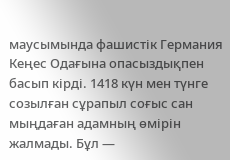маусымында фашистік Германия Кеңес Одағына опасыздықпен басып кірді. 1418 күн мен түнге созылған сұрапыл соғыс сан мыңдаған адамның өмірін жалмады. Бұл —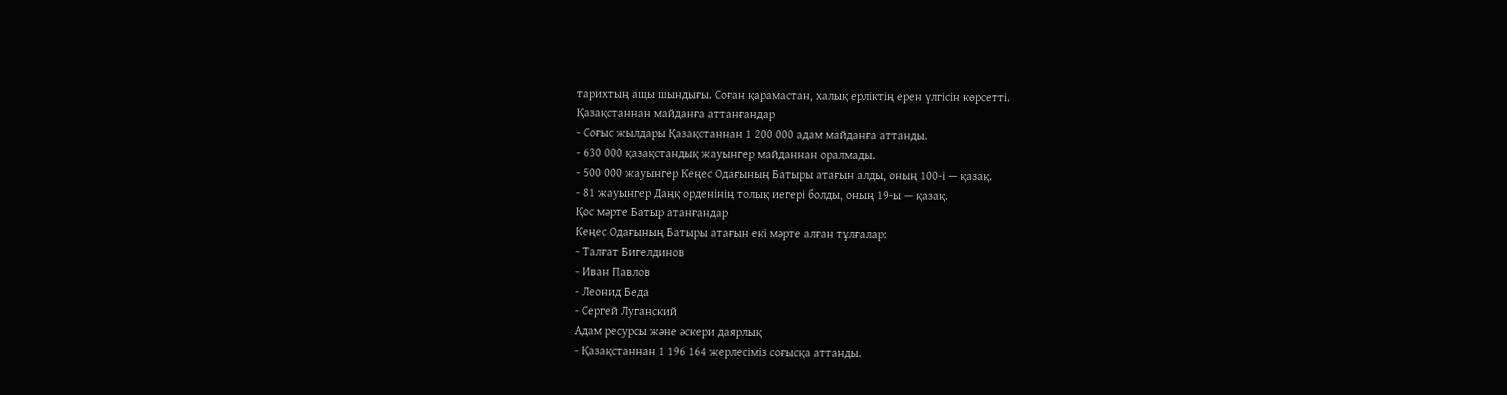тарихтың ащы шындығы. Соған қарамастан, халық ерліктің ерен үлгісін көрсетті.
Қазақстаннан майданға аттанғандар
- Соғыс жылдары Қазақстаннан 1 200 000 адам майданға аттанды.
- 630 000 қазақстандық жауынгер майданнан оралмады.
- 500 000 жауынгер Кеңес Одағының Батыры атағын алды, оның 100-і — қазақ.
- 81 жауынгер Даңқ орденінің толық иегері болды, оның 19-ы — қазақ.
Қос мәрте Батыр атанғандар
Кеңес Одағының Батыры атағын екі мәрте алған тұлғалар:
- Талғат Бигелдинов
- Иван Павлов
- Леонид Беда
- Сергей Луганский
Адам ресурсы және әскери даярлық
- Қазақстаннан 1 196 164 жерлесіміз соғысқа аттанды.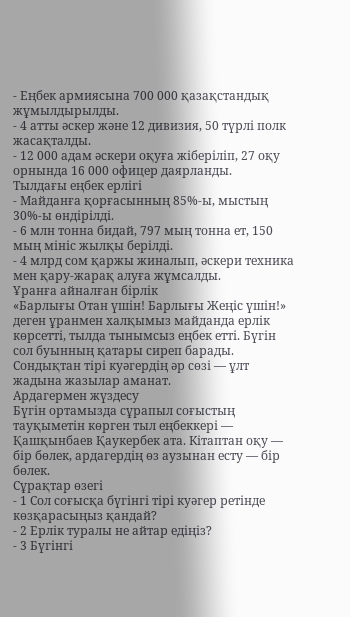- Еңбек армиясына 700 000 қазақстандық жұмылдырылды.
- 4 атты әскер және 12 дивизия, 50 түрлі полк жасақталды.
- 12 000 адам әскери оқуға жіберіліп, 27 оқу орнында 16 000 офицер даярланды.
Тылдағы еңбек ерлігі
- Майданға қорғасынның 85%-ы, мыстың 30%-ы өндірілді.
- 6 млн тонна бидай, 797 мың тонна ет, 150 мың мініс жылқы берілді.
- 4 млрд сом қаржы жиналып, әскери техника мен қару-жарақ алуға жұмсалды.
Ұранға айналған бірлік
«Барлығы Отан үшін! Барлығы Жеңіс үшін!» деген ұранмен халқымыз майданда ерлік көрсетті, тылда тынымсыз еңбек етті. Бүгін сол буынның қатары сиреп барады. Сондықтан тірі куәгердің әр сөзі — ұлт жадына жазылар аманат.
Ардагермен жүздесу
Бүгін ортамызда сұрапыл соғыстың тауқыметін көрген тыл еңбеккері — Қашқынбаев Қаукербек ата. Кітаптан оқу — бір бөлек, ардагердің өз аузынан есту — бір бөлек.
Сұрақтар өзегі
- 1 Сол соғысқа бүгінгі тірі куәгер ретінде көзқарасыңыз қандай?
- 2 Ерлік туралы не айтар едіңіз?
- 3 Бүгінгі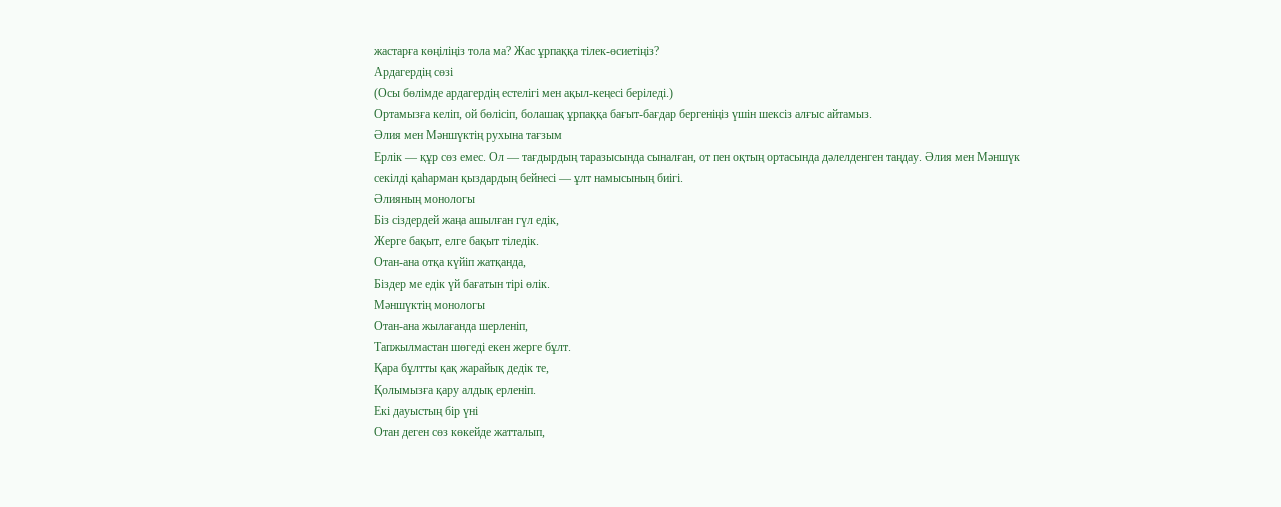жастарға көңіліңіз тола ма? Жас ұрпаққа тілек-өсиетіңіз?
Ардагердің сөзі
(Осы бөлімде ардагердің естелігі мен ақыл-кеңесі беріледі.)
Ортамызға келіп, ой бөлісіп, болашақ ұрпаққа бағыт-бағдар бергеніңіз үшін шексіз алғыс айтамыз.
Әлия мен Мәншүктің рухына тағзым
Ерлік — құр сөз емес. Ол — тағдырдың таразысында сыналған, от пен оқтың ортасында дәлелденген таңдау. Әлия мен Мәншүк секілді қаһарман қыздардың бейнесі — ұлт намысының биігі.
Әлияның монологы
Біз сіздердей жаңа ашылған гүл едік,
Жерге бақыт, елге бақыт тіледік.
Отан-ана отқа күйіп жатқанда,
Біздер ме едік үй бағатын тірі өлік.
Мәншүктің монологы
Отан-ана жылағанда шерленіп,
Тапжылмастан шөгеді екен жерге бұлт.
Қара бұлтты қақ жарайық дедік те,
Қолымызға қару алдық ерленіп.
Екі дауыстың бір үні
Отан деген сөз көкейде жатталып,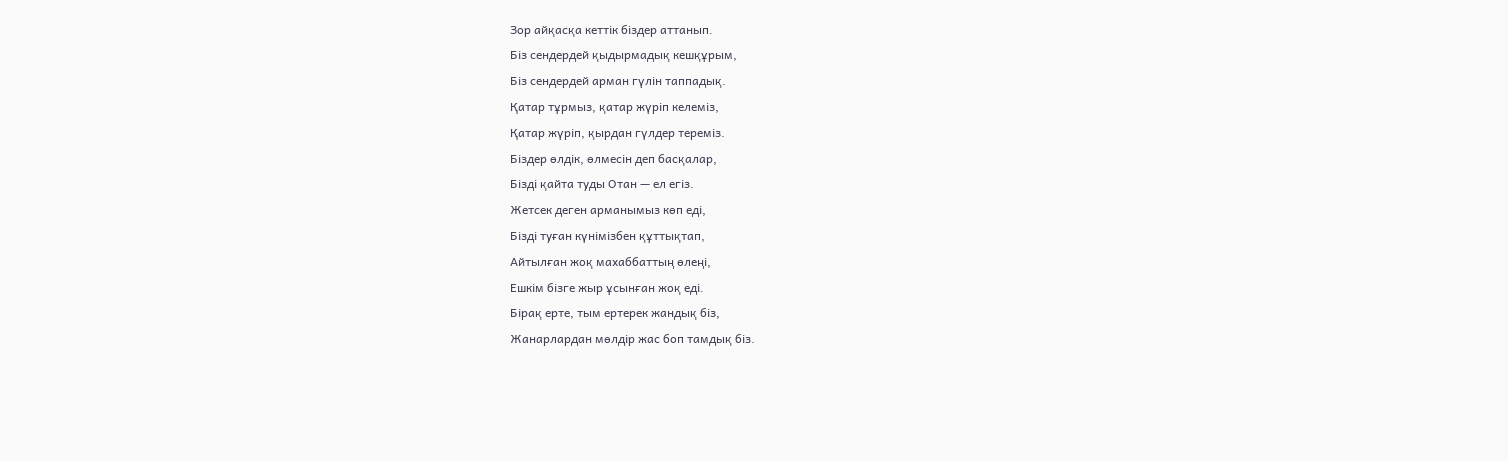Зор айқасқа кеттік біздер аттанып.
Біз сендердей қыдырмадық кешқұрым,
Біз сендердей арман гүлін таппадық.
Қатар тұрмыз, қатар жүріп келеміз,
Қатар жүріп, қырдан гүлдер тереміз.
Біздер өлдік, өлмесін деп басқалар,
Бізді қайта туды Отан — ел егіз.
Жетсек деген арманымыз көп еді,
Бізді туған күнімізбен құттықтап,
Айтылған жоқ махаббаттың өлеңі,
Ешкім бізге жыр ұсынған жоқ еді.
Бірақ ерте, тым ертерек жандық біз,
Жанарлардан мөлдір жас боп тамдық біз.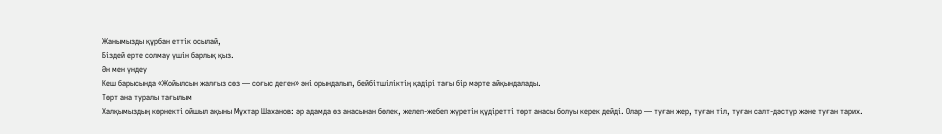Жанымызды құрбан еттік осылай,
Біздей ерте солмау үшін барлық қыз.
Ән мен үндеу
Кеш барысында «Жойылсын жалғыз сөз — соғыс деген» әні орындалып, бейбітшіліктің қадірі тағы бір мәрте айқындалады.
Төрт ана туралы тағылым
Халқымыздың көрнекті ойшыл ақыны Мұхтар Шаханов: әр адамда өз анасынан бөлек, желеп-жебеп жүретін құдіретті төрт анасы болуы керек дейді. Олар — туған жер, туған тіл, туған салт-дәстүр және туған тарих.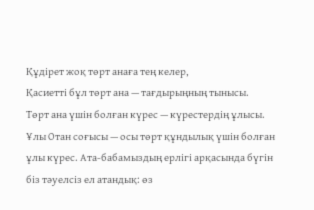Құдірет жоқ төрт анаға тең келер,
Қасиетті бұл төрт ана — тағдырыңның тынысы.
Төрт ана үшін болған күрес — күрестердің ұлысы.
Ұлы Отан соғысы — осы төрт құндылық үшін болған ұлы күрес. Ата-бабамыздың ерлігі арқасында бүгін біз тәуелсіз ел атандық: өз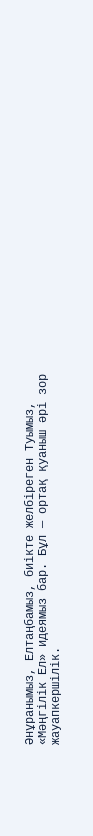Әнұранымыз, Елтаңбамыз, биікте желбіреген Туымыз, «Мәңгілік Ел» идеямыз бар. Бұл — ортақ қуаныш әрі зор жауапкершілік.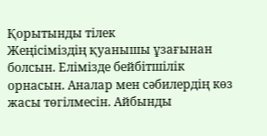Қорытынды тілек
Жеңісіміздің қуанышы ұзағынан болсын. Елімізде бейбітшілік орнасын. Аналар мен сәбилердің көз жасы төгілмесін. Айбынды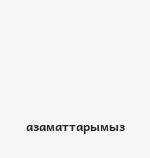азаматтарымыз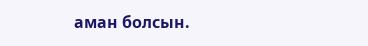аман болсын.